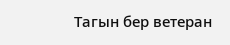Тагын бер ветеран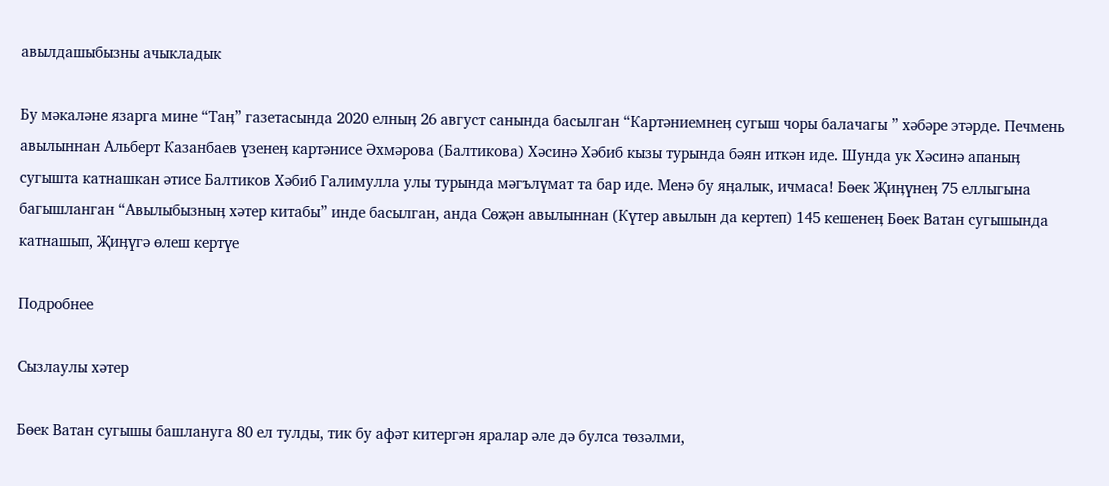авылдашыбызны ачыкладык

Бу мәкаләне язарга мине “Таӊ” газетасында 2020 елныӊ 26 август санында басылган “Картәниемнеӊ сугыш чоры балачагы ” хәбәре этәрде. Печмень авылыннан Альберт Казанбаев үзенеӊ картәнисе Әхмәрова (Балтикова) Хәсинә Хәбиб кызы турында бәян иткән иде. Шунда ук Хәсинә апаныӊ сугышта катнашкан әтисе Балтиков Хәбиб Галимулла улы турында мәгълүмат та бар иде. Менә бу яӊалык, ичмаса! Бөек Җиӊүнеӊ 75 еллыгына багышланган “Авылыбызныӊ хәтер китабы” инде басылган, анда Сөҗән авылыннан (Күтер авылын да кертеп) 145 кешенеӊ Бөек Ватан сугышында катнашып, Җиӊүгә өлеш кертүе

Подробнее

Сызлаулы хәтер

Бөек Ватан сугышы башлануга 80 ел тулды, тик бу афәт китергән яралар әле дә булса төзәлми,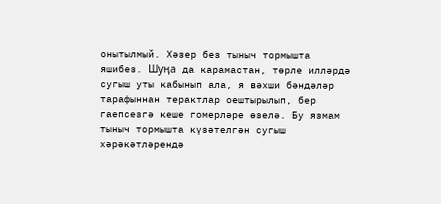онытылмый. Хәзер без тыныч тормышта яшибез. Шуӊа да карамастан, төрле илләрдә сугыш уты кабынып ала, я вәхши бәндәләр тарафыннан терактлар оештырылып, бер гаепсезгә кеше гомерләре өзелә. Бу язмам тыныч тормышта күзәтелгән сугыш хәрәкәтләрендә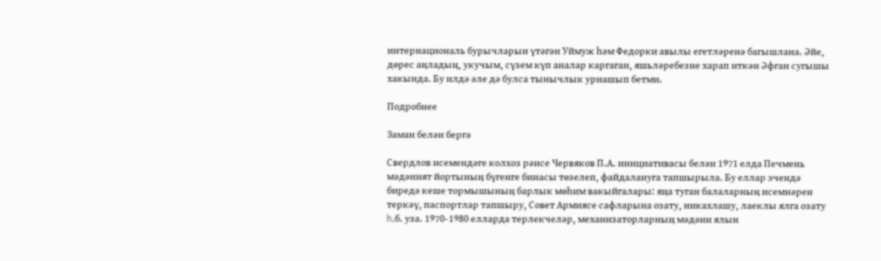интернациональ бурычларын үтәгән Уймуж hәм Федорки авылы егетләренә багышлана. Әйе, дөрес аӊладыӊ, укучым, сүзем күп аналар каргаган, яшьләребезне харап иткән Әфган сугышы хакында. Бу илдә әле дә булса тынычлык урнашып бетми.

Подробнее

Заман белән бергә

Свердлов исемендәге колхоз рәисе Червяков П.А. инициативасы белән 1971 елда Печмень мәдәният йортыныӊ бүгенге бинасы төзелеп, файдалануга тапшырыла. Бу еллар эчендә биредә кеше тормышыныӊ барлык мөhим вакыйгалары: яӊа туган балаларныӊ исемнәрен теркәү, паспортлар тапшыру, Совет Армиясе сафларына озату, никахлашу, лаеклы ялга озату h.б. уза. 1970-1980 елларда терлекчеләр, механизаторларныӊ мәдәни ялын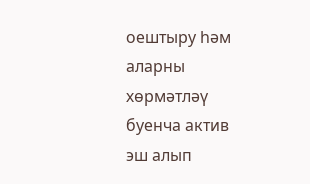оештыру hәм аларны хөрмәтләү буенча актив эш алып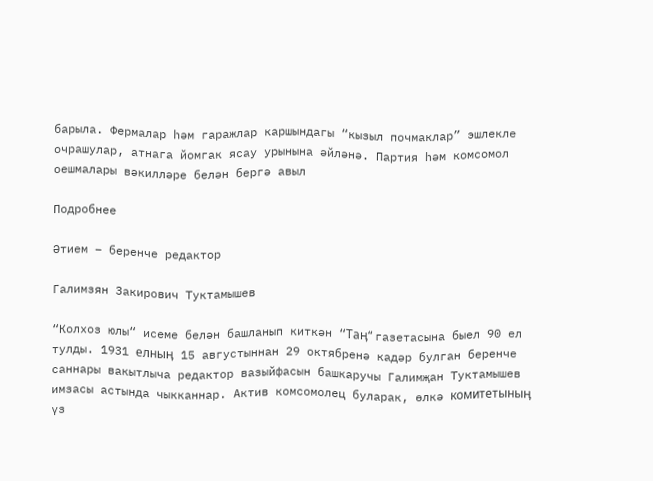барыла. Фермалар hәм гаражлар каршындагы “кызыл почмаклар” эшлекле очрашулар, атнага йомгак ясау урынына әйләнә. Партия hәм комсомол оешмалары вәкилләре белән бергә авыл

Подробнее

Әтием – беренче редактор

Галимзян Закирович Туктамышев

“Колхоз юлы“ исеме белән башланып киткән “Таӊ“ газетасына быел 90 ел тулды. 1931 елныӊ 15 августыннан 29 октябренә кадәр булган беренче саннары вакытлыча редактор вазыйфасын башкаручы Галимҗан Туктамышев имзасы астында чыкканнар. Актив комсомолец буларак, өлкә комитетыныӊ үз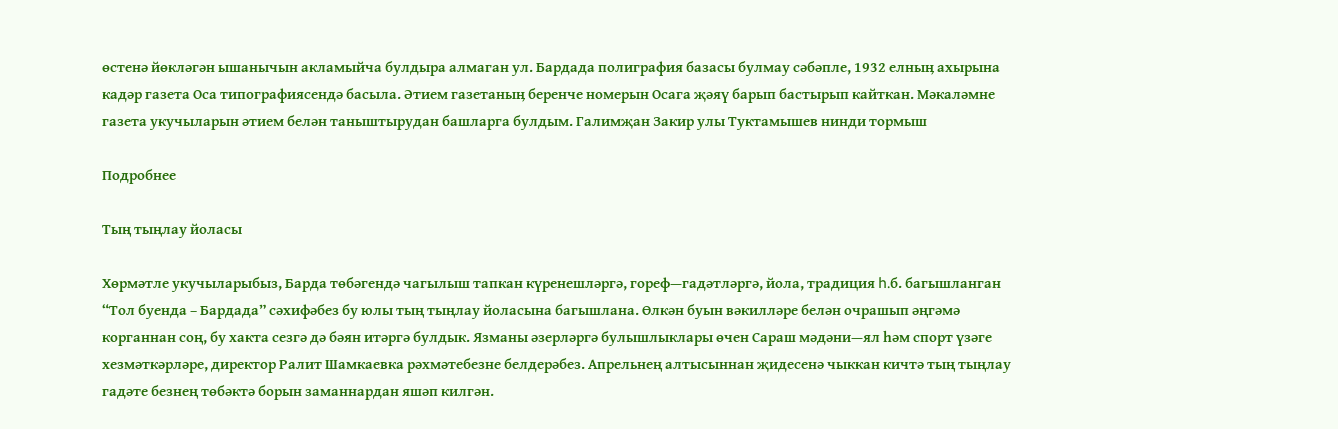өстенә йөкләгән ышанычын акламыйча булдыра алмаган ул. Бардада полиграфия базасы булмау сәбәпле, 1932 елныӊ ахырына кадәр газета Оса типографиясендә басыла. Әтием газетаныӊ беренче номерын Осага җәяү барып бастырып кайткан. Мәкаләмне газета укучыларын әтием белән таныштырудан башларга булдым. Галимҗан Закир улы Туктамышев нинди тормыш

Подробнее

Тың тыңлау йоласы

Хөрмәтле укучыларыбыз, Барда төбәгендә чагылыш тапкан күренешләргә, гореф—гадәтләргә, йола, традиция h.б. багышланган “Тол буенда – Бардада” сәхифәбез бу юлы тың тыңлау йоласына багышлана. Өлкән буын вәкилләре белән очрашып әңгәмә корганнан соң, бу хакта сезгә дә бәян итәргә булдык. Язманы әзерләргә булышлыклары өчен Сараш мәдәни—ял hәм спорт үзәге хезмәткәрләре, директор Ралит Шамкаевка рәхмәтебезне белдерәбез. Апрельнең алтысыннан җидесенә чыккан кичтә тың тыңлау гадәте безнең төбәктә борын заманнардан яшәп килгән.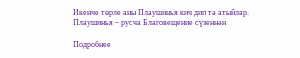Икенче төрле аны Плаушинья кич дип тә атыйлар. Плаушинья – русча Благовещение сүзеннән

Подробнее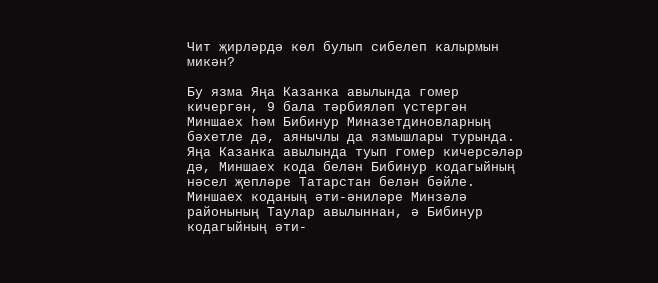Чит җирләрдә көл булып сибелеп калырмын микән?

Бу язма Яңа Казанка авылында гомер кичергән, 9 бала тәрбияләп үстергән Миншаех hәм Бибинур Миназетдиновларның бәхетле дә, аянычлы да язмышлары турында. Яңа Казанка авылында туып гомер кичерсәләр дә, Миншаех кода белән Бибинур кодагыйның нәсел җепләре Татарстан белән бәйле. Миншаех коданың әти-әниләре Минзәлә районының Таулар авылыннан, ә Бибинур кодагыйның әти-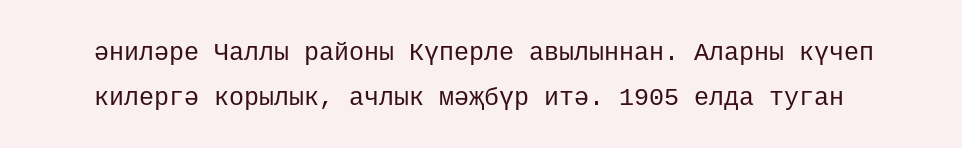әниләре Чаллы районы Күперле авылыннан. Аларны күчеп килергә корылык, ачлык мәҗбүр итә. 1905 елда туган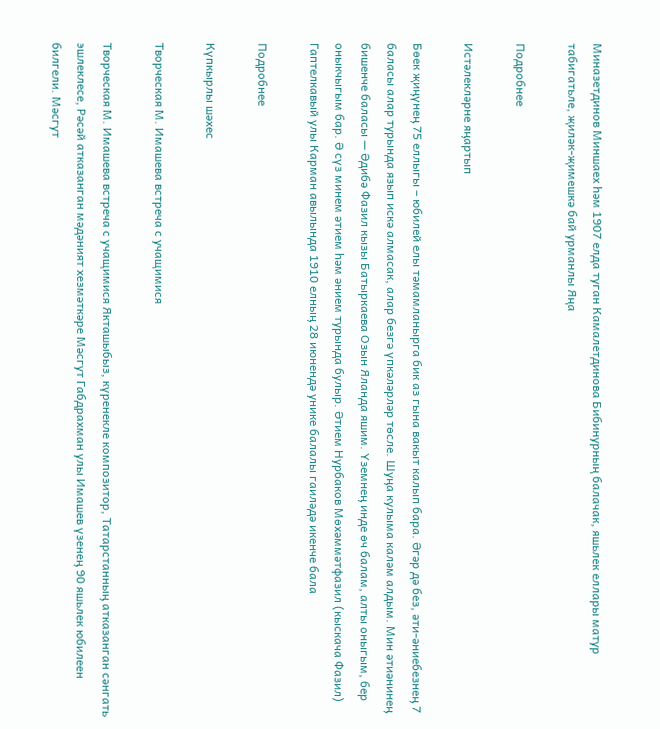Миназетдинов Миншаех hәм 1907 елда туган Камалетдинова Бибинурның балачак, яшьлек еллары матур табигатьле, җиләк-җимешкә бай урманлы Яңа

Подробнее

Истәлекләрне яӊартып

Бөек җиӊүнеӊ 75 еллыгы – юбилей елы тәмамланырга бик аз гына вакыт калып бара. Әгәр дә без, әти-әниебезнеӊ 7 баласы алар турында язып искә алмасак, алар безгә үпкәләрләр төсле. Шуӊа кулыма каләм алдым. Мин әтиәнинеӊ бишенче баласы — Әдибә Фазил кызы Батыркаева Озын Яланда яшим. Үземнеӊ инде өч балам, алты оныгым, бер оныкчыгым бар. Ә сүз минем әтием hәм әнием турында булыр. Әтием Нурбаков Мөхәммәтфазил (кыскача Фазил) Гаптелкавый улы Карман авылында 1910 елныӊ 28 июнендә унике балалы гаиләдә икенче бала

Подробнее

Күпкырлы шәхес

Творческая М. Имашева встреча с учащимися

Творческая М. Имашева встреча с учащимися Якташыбыз, күренекле композитор, Татарстанныӊ атказанган сәнгать эшлеклесе, Рәсәй атказанган мәдәният хезмәткәре Мәсгут Габдрахман улы Имашев үзенеӊ 90 яшьлек юбилеен билгели. Мәсгут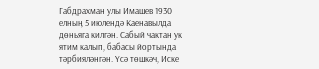Габдрахман улы Имашев 1930 елныӊ 5 июлендә Каенавылда дөньяга килгән. Сабый чактан ук ятим калып, бабасы йортында тәрбияләнгән. Үсә төшкәч, Иске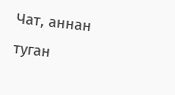Чат, аннан туган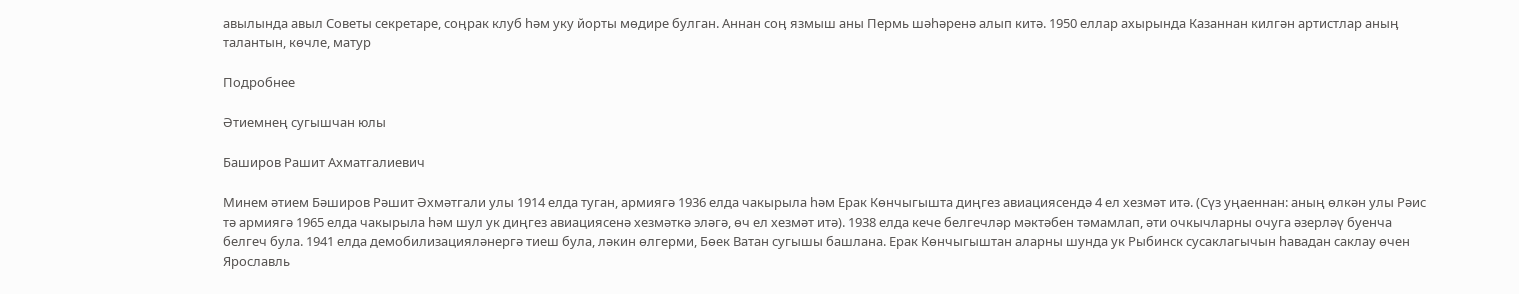авылында авыл Советы секретаре, соӊрак клуб hәм уку йорты мөдире булган. Аннан соӊ язмыш аны Пермь шәhәренә алып китә. 1950 еллар ахырында Казаннан килгән артистлар аныӊ талантын, көчле, матур

Подробнее

Әтиемнең сугышчан юлы

Баширов Рашит Ахматгалиевич

Минем әтием Бәширов Рәшит Әхмәтгали улы 1914 елда туган, армиягә 1936 елда чакырыла hәм Ерак Көнчыгышта диңгез авиациясендә 4 ел хезмәт итә. (Сүз уңаеннан: аның өлкән улы Рәис тә армиягә 1965 елда чакырыла hәм шул ук диңгез авиациясенә хезмәткә эләгә, өч ел хезмәт итә). 1938 елда кече белгечләр мәктәбен тәмамлап, әти очкычларны очуга әзерләү буенча белгеч була. 1941 елда демобилизацияләнергә тиеш була, ләкин өлгерми, Бөек Ватан сугышы башлана. Ерак Көнчыгыштан аларны шунда ук Рыбинск сусаклагычын hавадан саклау өчен Ярославль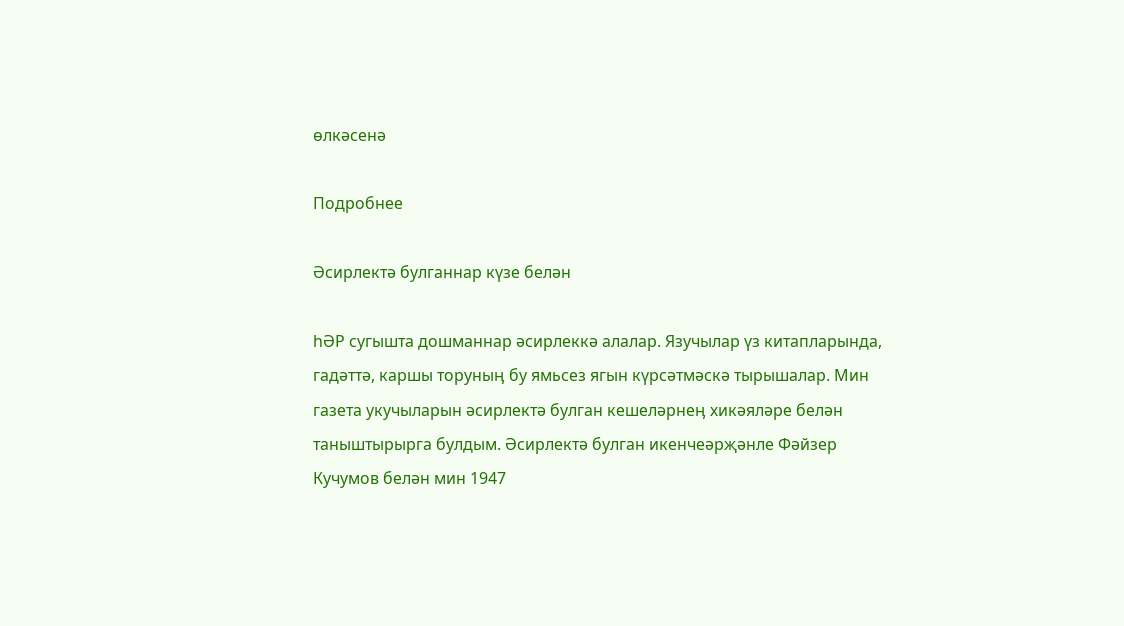өлкәсенә

Подробнее

Әсирлектә булганнар күзе белән

hӘР сугышта дошманнар әсирлеккә алалар. Язучылар үз китапларында, гадәттә, каршы торуныӊ бу ямьсез ягын күрсәтмәскә тырышалар. Мин газета укучыларын әсирлектә булган кешеләрнеӊ хикәяләре белән таныштырырга булдым. Әсирлектә булган икенчеәрҗәнле Фәйзер Кучумов белән мин 1947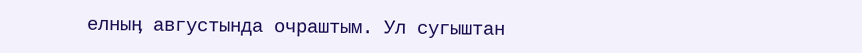елныӊ августында очраштым. Ул сугыштан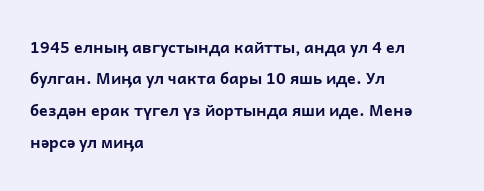1945 елныӊ августында кайтты, анда ул 4 ел булган. Миӊа ул чакта бары 10 яшь иде. Ул бездән ерак түгел үз йортында яши иде. Менә нәрсә ул миӊа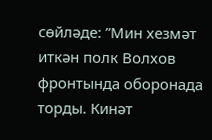сөйләде: ”Мин хезмәт иткән полк Волхов фронтында оборонада торды. Кинәт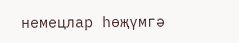немецлар hөҗүмгә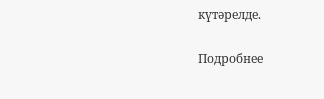күтәрелде.

Подробнее